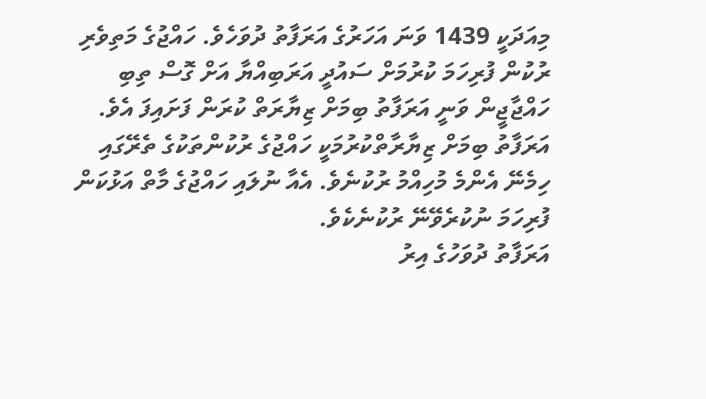މިއަދަކީ 1439 ވަނަ އަހަރުގެ އަރަފާތު ދުވަހެވެ. ހައްޖުގެ މަތިވެރި ރުކުން ފުރިހަމަ ކުރުމަށް ސައުދީ އަރަބިއްޔާ އަށް ގޮސް ތިބި ހައްޖާޖީން ވަނީ އަރަފާތު ބިމަށް ޒިޔާރަތް ކުރަން ފަށައިފަ އެވެ. އަރަފާތު ބިމަށް ޒިޔާރާތްކުރުމަކީ ހައްޖުގެ ރުކުންތަކުގެ ތެރޭގައި ހިމެނޭ އެންމެ މުހިއްމު ރުކުނެވެ. އެއާ ނުލައި ހައްޖުގެ މާތް އަޅުކަން ފުރިހަމަ ނުކުރެވޭނޭ ރުކުނެކެވެ.
އަރަފާތު ދުވަހުގެ އިރު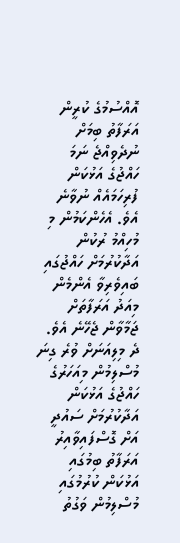އޮއްސުމުގެ ކުރީން އަރަފާތު ބިމަށް ނުދެވިއްޖެ ނަމަ ހައްޖުގެ އަޅުކަން ފުރިހަމައެއް ނުވާނެ އެވެ. އެހެންކަމުން މި މުހިއްމު ރުކުން އަދާކުރުމަށް ހައްޖުގައި ބައިވެރިވާ އެންމެން މިއަދު އަރަފާތަށް ޖަމާވާން ޖެހޭނެ އެވެ.
ދެ މިލިއަނަށް ވުރެ ގިނަ މުސްލިމުން މިއަހަރުގެ ހައްޖުގެ އަޅުކަން އަދާކުރުމަށް ސައުދީ އަށް ގޮސްފައިވާއިރު އަރަފާތު ބިމުގައި އަޅުކަން ކުރުމުގައި މުސްލިމުން ވަގުތު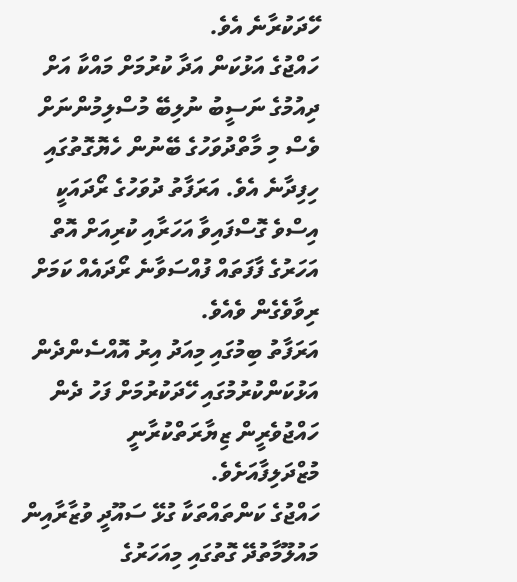ހޭދަކުރާނެ އެވެ.
ހައްޖުގެ އަޅުކަން އަދާ ކުރުމަށް މައްކާ އަށް ދިއުމުގެ ނަސީބު ނުލިބޭ މުސްލިމުންނަށް ވެސް މި މާތްދުވަހުގެ ބޭނުން ހެޔޮގޮތުގައި ހިފިދާނެ އެވެ. އަރަފާތު ދުވަހުގެ ރޯދައަކީ އިސްވެ ގޮސްފައިވާ އަހަރާއި ކުރިއަށް އޮތް އަހަރުގެ ފާފަތައް ފުއްސަވާނެ ރޯދައެއް ކަމަށް ރިވާވެގެން ވެއެވެ.
އަރަފާތު ބިމުގައި މިއަދު އިރު އޮއްސެންދެން އަޅުކަންކުރުމުގައި ހޭދަކުރުމަށް ފަހު ދެން ހައްޖުވެރީން ޒިޔާރަތްކުރާނީ މުޒްދަލިފާއަށެވެ.
ހައްޖުގެ ކަންތައްތަކާ ގުޅޭ ސައޫދީ ވުޒާރާއިން މައުލޫމާތުދޭ ގޮތުގައި މިއަހަރުގެ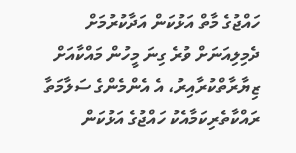ހައްޖުގެ މާތް އަޅުކަން އަދާކުރުމަށް ދެމިލިއަނަށް ވުރެ ގިނަ މީހުން މައްކާއަށް ޒިޔާރާތްކުރާއިރު، އެ އެންމެންގެ ސަލާމަތާ ރައްކާތެރިކަމާއެކު ހައްޖުގެ އަޅުކަން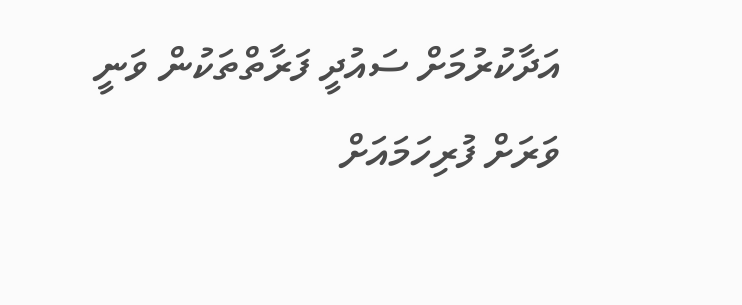އަދާކުރުމަށް ސައުދީ ފަރާތްތަކުން ވަނީ ވަރަށް ފުރިހަމައަށް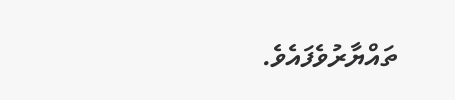ތައްޔާރުވެފައެވެ.